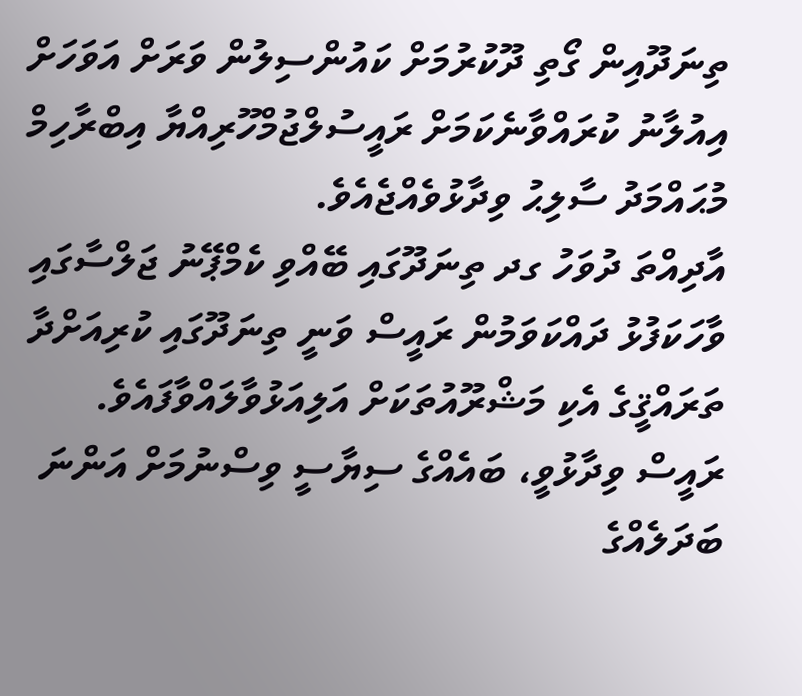ތިނަދޫއިން ގޯތި ދޫކުރުމަށް ކައުންސިލުން ވަރަށް އަވަހަށް އިއުލާނު ކުރައްވާނެކަމަށް ރައީސުލްޖުމްހޫރިއްޔާ އިބްރާހިމް މުޙައްމަދު ސާލިޙު ވިދާޅުވެއްޖެއެވެ.
އާދިއްތަ ދުވަހު ގދ ތިނަދޫގައި ބޭއްވި ކެމްޕޭނު ޖަލްސާގައި ވާހަކަފުޅު ދައްކަވަމުން ރައީސް ވަނީ ތިނަދޫގައި ކުރިއަށްދާ ތަރައްޤީގެ އެކި މަޝްރޫއުތަކަށް އަލިއަޅުވާލައްވާފައެވެ.
ރައީސް ވިދާޅުވީ، ބައެއްގެ ސިޔާސީ ވިސްނުމަށް އަންނަ ބަދަލެއްގެ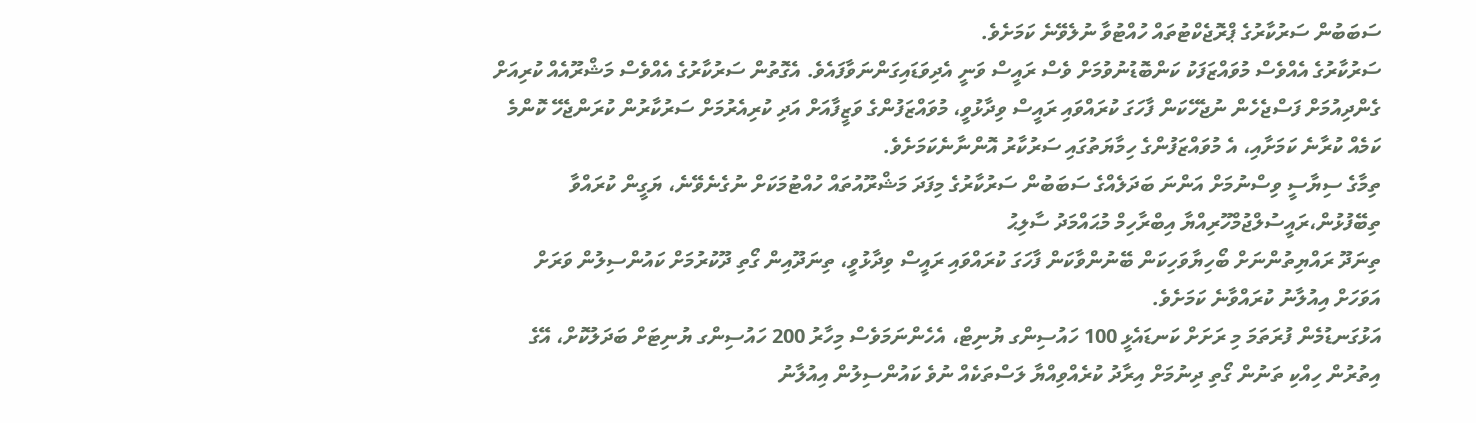ސަބަބުން ސަރުކާރުގެ ޕްރޮޖެކްޓުތައް ހުއްޓުވާ ނުލެވޭނެ ކަމަށެވެ.
ސަރުކާރުގެ އެއްވެސް މުވައްޒަފަކު ކަންބޮޑުނުވުމަށް ވެސް ރައީސް ވަނީ އެދިވަޑައިގަންނަވާފައެވެ. އެގޮތުން ސަރުކާރުގެ އެއްވެސް މަޝްރޫއެއް ކުރިއަށް ގެންދިއުމަށް ފަސްޖެހެން ނުޖެހޭކަން ފާހަގަ ކުރައްވައި ރައީސް ވިދާޅުވީ، މުވައްޒަފުންގެ ވަޒީފާއަށް އަދި ކުރިއެރުމަށް ސަރުކާރުން ކުރަންޖެހޭ ކޮންމެ ކަމެއް ކުރާނެ ކަމަށާއި، އެ މުވައްޒަފުންގެ ހިމާޔަތުގައި ސަރުކާރު އޮންނާނެކަމަށެވެ.
ތިމާގެ ސިޔާސީ ވިސްނުމަށް އަންނަ ބަދަލެއްގެ ސަބަބުން ސަރުކާރުގެ މިފަދަ މަޝްރޫއުތައް ހުއްޓުމަކަށް ނުގެނެވޭނެ، ޔަގީން ކުރައްވާ ތިބޭފުޅުން،ރައީސުލްޖުމްހޫރިއްޔާ އިބްރާހިމް މުޙައްމަދު ސާލިޙު
ތިނަދޫ ރައްޔިތުންނަށް ބޯހިޔާވަހިކަން ބޭނުންވާކަން ފާހަގަ ކުރައްވައި ރައީސް ވިދާޅުވީ، ތިނަދޫއިން ގޯތި ދޫކުރުމަށް ކައުންސިލުން ވަރަށް އަވަހަށް އިއުލާނު ކުރައްވާނެ ކަމަށެވެ.
އަޅުގަނޑުމެން ފުރަތަމަ މި ރަށަށް ކަނޑައެޅީ 100 ހައުސިންގ ޔުނިޓް، އެހެންނަމަވެސް މިހާރު 200 ހައުސިންގ ޔުނިޓަށް ބަދަލުކޮށް، އޭގެ އިތުރުން ހިއްކި ތަނުން ގޯތި ދިނުމަށް އިރާދު ކުރެއްވިއްޔާ ލަސްތަކެއް ނުވެ ކައުންސިލުން އިއުލާނު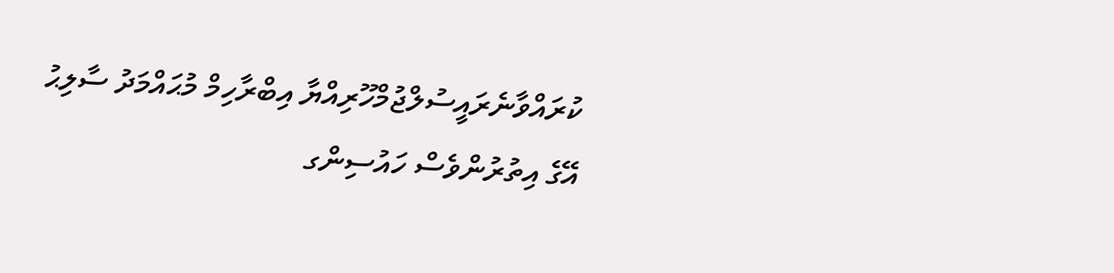ކުރައްވާނެރައީސުލްޖުމްހޫރިއްޔާ އިބްރާހިމް މުޙައްމަދު ސާލިޙު
އޭގެ އިތުރުންވެސް ހައުސިންގ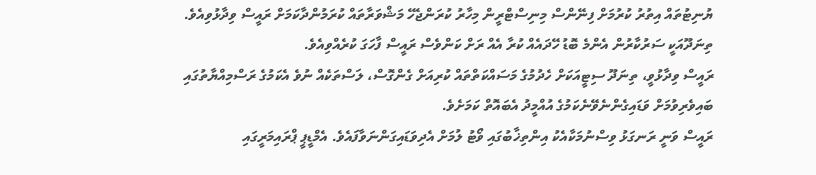ޔުނިޓުތައް އިތުރު ކުރުމަށް ފިނޭންސް މިނިސްޓްރީން މިހާރު ކުރަންޖެހޭ މަޝްވަރާތައް ކުރަމުންދާކަމަށް ރައީސް ވިދާޅުވިއެވެ.
ތިނަދޫއަކީ ސަރުކާރުން އެންމެ ބޮޑު ހޭދައެއް ކުރާ އެއް ރަށް ކަންވެސް ރައީސް ފާހަގަ ކުރެއްވިއެވެ.
ރައީސް ވިދާޅުވީ، ތިނަދޫ ސިޓީއަކަށް ހެދުމުގެ މަސައްކަތްތައް ކުރިއަށް ގެންގޮސް، ލަސްތަކެއް ނުވެ އެކަމުގެ ރަސްމިއްޔާތުގައި ބައިވެރިވުމަށް ވަޑައިގެންނެވޭނެކަމުގެ އުއްމީދު އެބައޮތް ކަމަށެވެ.
ރައީސް ވަނީ ރަނގަޅު ވިސްނުމަކާއެކު އިންތިޚާބުގައި ވޯޓު ލުމަށް އެދިވަޑައިގަންނަވާފައެވެ. އެމްޑީޕީ ޕްރައިމަރީގައި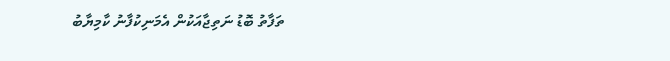ތަފާތު ބޮޑު ނަތިޖާއަކުން އެމަނިކުފާނު ކާމިޔާބު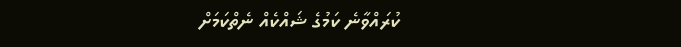ކުރައްވާނެ ކަމުގެ ޝައްކެއް ނެތްކަމަށް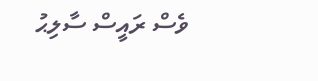ވެސް ރައީސް ސާލިޙު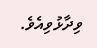ވިދާޅުވިއެވެ.